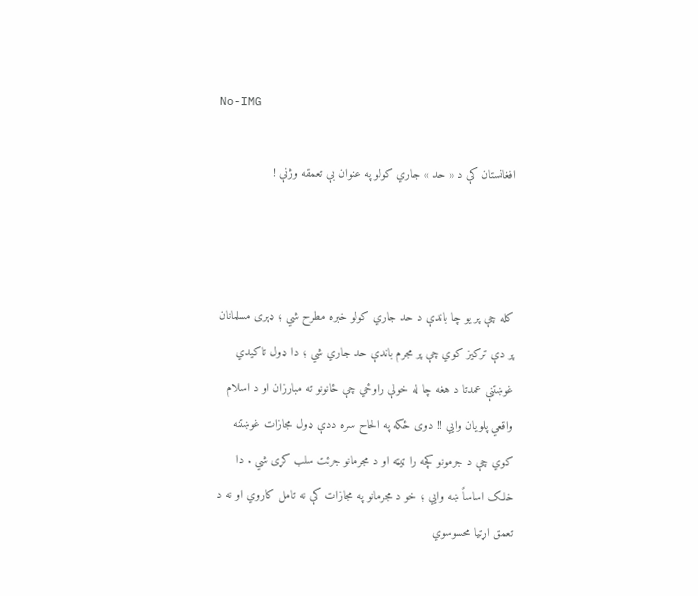No-IMG

افغانستان کې د « حد » جاري کولو په عنوان بې تعمقه وژنې !



کله چې پر يو چا باندې د حد جاري کولو خبره مطرح شي ؛ ډېری مسلمانان پر دې ترکيز کوي چې پر مجرم باندې حد جاري شي ؛ دا ډول تاکيدي غوښتنې عمدتا د هغه چا له خولې راوځي چې ځانونو ته مبارزان او د اسلام واقعي پلويان وايي !! دوی ځکه په الحاح سره ددې ډول مجازات غوښتنه کوي چې د جرمونو کچه را ټیټه او د مجرمانو جرئت سلب کړی شي . دا خلک اساساً ښه وايي ؛ خو د مجرمانو په مجازات کې نه تامل کاروي او نه د تعمق اړتيا محسوسوي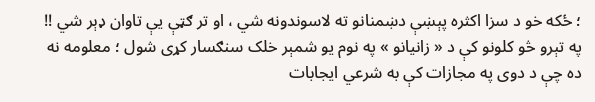؛ ځکه خو د سزا اکثره پېښې دښمنانو ته لاسوندونه شي ، او تر ګټې يې تاوان ډېر شي !!
په تېرو څو کلونو کې د « زانيانو » په نوم يو شمېر خلک سنګسار کړی شول ؛ معلومه نه ده چې د دوی په مجازات کې به شرعي ايجابات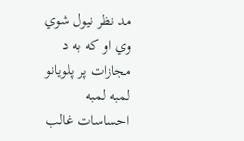مد نظر نيول شوي وي او که به د مجازات پر پلويانو لمبه لمبه احساسات غالب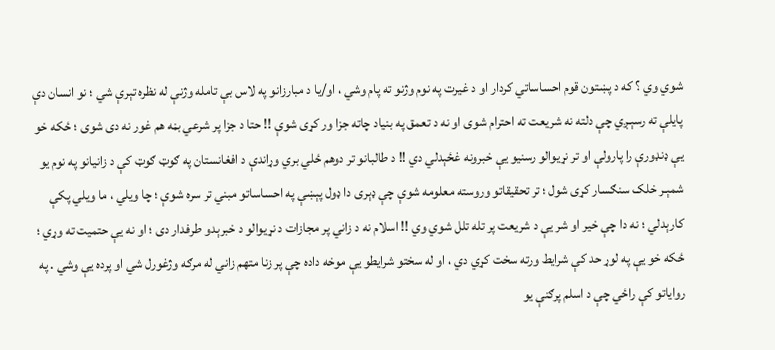شوي وي ؟ که د پښتون قوم احساساتي کردار او د غيرت په نوم وژنو ته پام وشي ، او/یا د مبارزانو په لاس بې تامله وژنې له نظره تېرې شي ؛ نو انسان دې پايلې ته رسېـږي چې دلته نه شريعت ته احترام شوی او نه د تعمق په بنياد چاته جزا ور کړی شوې !! حتا د جزا پر شرعي بڼه هم غور نه دی شوی ؛ ځکه خو يې ډنډورې را پارولې او تر نړيوالو رسنيو يې خبرونه غځېدلي دي !! د طالبانو تر دوهم ځلي بري وړاندې د افغانستان په ګوټ ګوټ کې د زانيانو په نوم يو شمېـر خلک سنګسار کړی شول ؛ تر تحقيقاتو وروسته معلومه شوې چې ډېری دا ډول پېښې په احساساتو مبني تر سره شوې ؛ چا ويلي ، ما ويلي پکې کارېدلي ؛ نه دا چې خير او شر يې د شريعت پر تله تلل شوي وي !! اسلام نه د زاني پر مجازات د نړيوالو د خبرېدو طرفدار دی ؛ او نه يې حتميت ته وړي ؛ ځکه خو يې په لوړ حد کې شرايط ورته سخت کړي دي ، او له سختو شرايطو يې موخه داده چې پر زنا متهم زاني له مرګه وژغورل شي او پرده يې وشي . په رواياتو کې راځي چې د اسلم پرګنې يو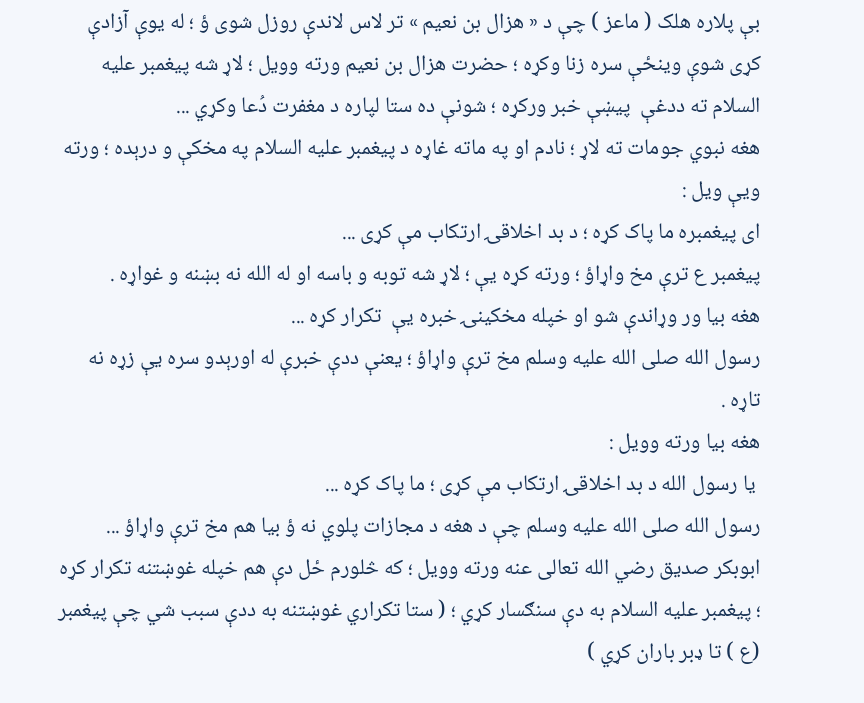بې پلاره هلک ( ماعز ) چې د « هزال بن نعيم » تر لاس لاندې روزل شوی ؤ ؛ له يوې آزادې کړی شوې وينځې سره زنا وکړه ؛ حضرت هزال بن نعيم ورته وويل ؛ لاړ شه پيغمبر عليه السلام ته ددغې  پیښې خبر ورکړه ؛ شونې ده ستا لپاره د مغفرت دُعا وکړي ...
هغه نبوي جومات ته لاړ ؛ نادم او په ماته غاړه د پيغمبر عليه السلام په مخکې و درېده ؛ ورته ويې ويل :
ای پیغمبره ما پاک کړه ؛ د بد اخلاقۍ ارتکاب مې کړی ...
پيغمبر ع ترې مخ واړاؤ ؛ ورته کړه يې ؛ لاړ شه توبه و باسه او له الله نه بښنه و غواړه .
هغه بيا ور وړاندې شو او خپله مخکینۍ خبره يې  تکرار کړه ...
رسول الله صلی الله عليه وسلم مخ ترې واړاؤ ؛ يعنې ددې خبرې له اورېدو سره يې زړه نه تاړه .
هغه بيا ورته وويل :
 يا رسول الله د بد اخلاقۍ ارتکاب مې کړی ؛ ما پاک کړه ...
رسول الله صلی الله عليه وسلم چې د هغه د مجازات پلوي نه ؤ بيا هم مخ ترې واړاؤ ...
ابوبکر صديق رضي الله تعالی عنه ورته وويل ؛ که څلورم ځل دې هم خپله غوښتنه تکرار کړه ؛ پيغمبر عليه السلام به دې سنګسار کړي ؛ ( ستا تکراري غوښتنه به ددې سبب شي چې پيغمبر (ع ) تا ډبر باران کړي )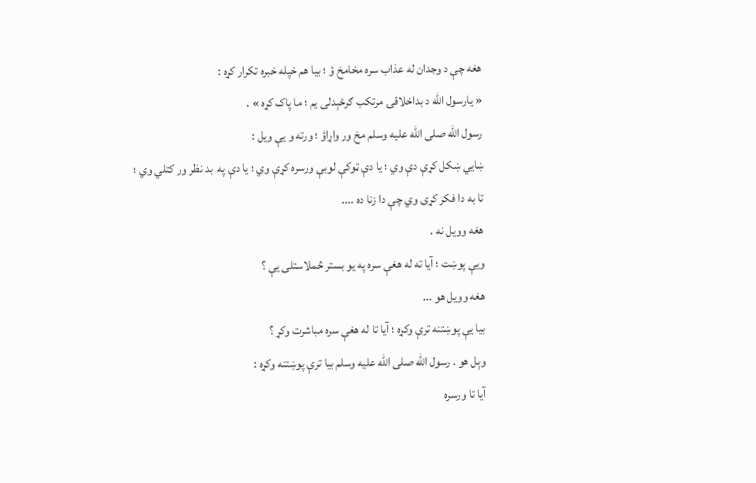هغه چې د وجدان له عذاب سره مخامخ ؤ ؛ بيا هم خپله خبره تکرار کړه :
« یارسول الله د بداخلاقۍ مرتکب ګرځېدلی يم ؛ ما پاک کړه » .
رسول الله صلی الله عليه وسلم مخ ور واړاؤ ؛ ورته و يې ويل :
ښايي ښکل کړې دې وي ؛ يا دې ټوکې لوبې ورسره کړې وي ؛ يا دې په  بد نظر ور کتلي وي ؛ تا به دا فکر کړی وي چې دا زنا ده ....
هغه وويل نه .
ويې پوښت ؛ آيا ته له هغې سره په يو بستر څملاستلی يې ؟
هغه وويل هو ...
بيا يې پوښتنه ترې وکړه ؛ آيا تا له هغې سره مباشرت وکړ ؟
وېل هو . رسول الله صلی الله عليه وسلم بيا ترې پوښتنه وکړه :
آيا تا ورسره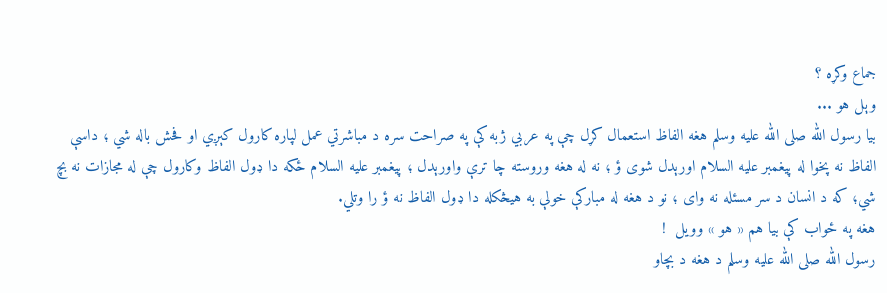جماع وکړه ؟
وېل هو ...
بيا رسول الله صلی الله عليه وسلم هغه الفاظ استعمال کړل چې په عربي ژبه کې په صراحت سره د مباشرتي عمل لپاره کارول کېږي او فحش باله شي ؛ داسې الفاظ نه پخوا له پيغمبر عليه السلام اورېدل شوی ؤ ؛ نه له هغه وروسته چا ترې واورېدل ؛ پيغمبر عليه السلام ځکه دا ډول الفاظ وکارول چې له مجازات نه بچ شي؛ که د انسان د سر مسئله نه وای ؛ نو د هغه له مبارکې خولې به هيڅکله دا ډول الفاظ نه ؤ را وتلي.
هغه په ځواب کې بيا هم « هو » وويل  !
رسول الله صلی الله عليه وسلم د هغه د بچاو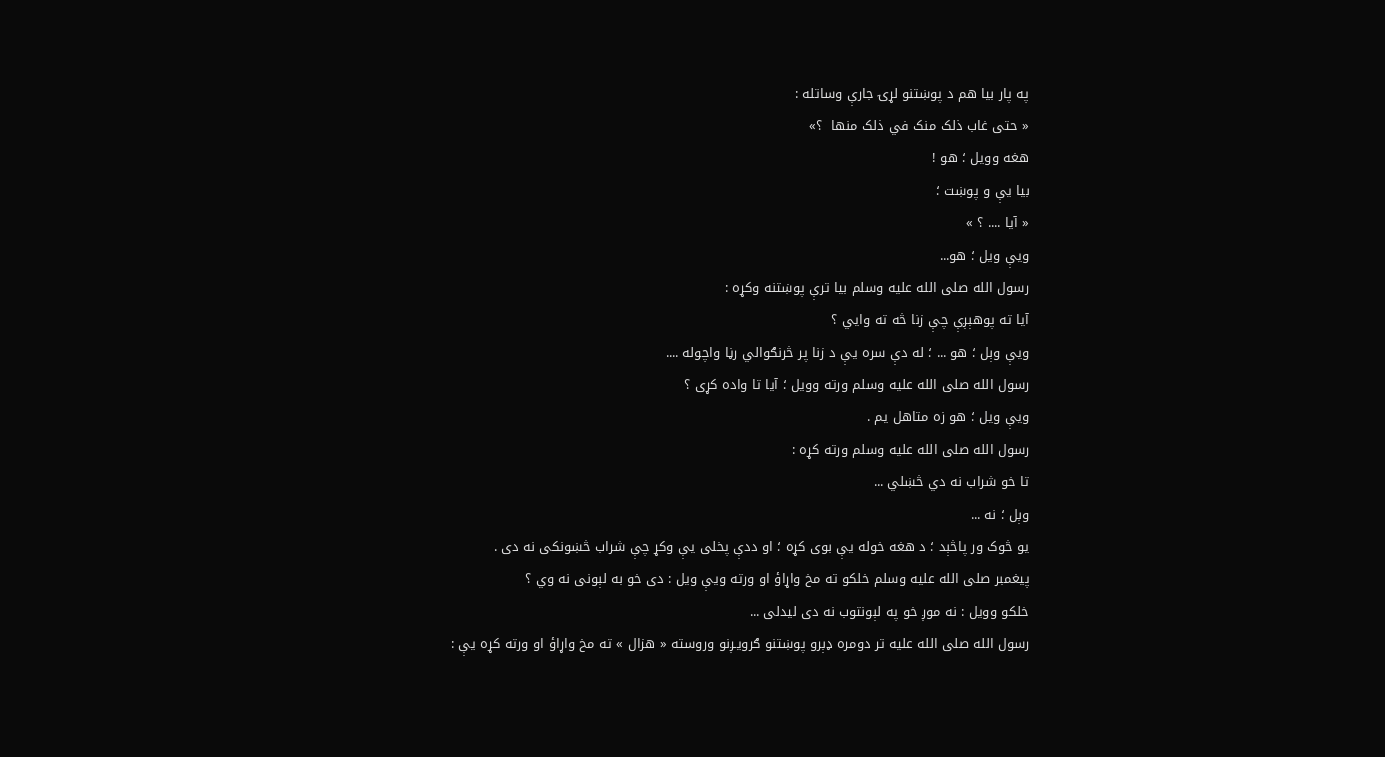په پار بيا هم د پوښتنو لړۍ جارې وساتله :
« حتی غاب ذلک منک في ذلک منها  ؟»
هغه وويل ؛ هو !
بيا يې و پوښت ؛
« آيا .... ؟ »
ويې ويل ؛ هو...
رسول الله صلی الله عليه وسلم بيا ترې پوښتنه وکړه :
آيا ته پوهېږې چې زنا څه ته وايي ؟
ويې وېل ؛ هو ... ؛ له دې سره يې د زنا پر څرنګوالي رڼا واچوله ....
رسول الله صلی الله عليه وسلم ورته وويل ؛ آيا تا واده کړی ؟
ويې ويل ؛ هو زه متاهل يم .
رسول الله صلی الله عليه وسلم ورته کړه :
تا خو شراب نه دي څښلي ...
وېل ؛ نه ...
يو څوک ور پاڅېد ؛ د هغه خوله يې بوی کړه ؛ او ددې پخلی يې وکړ چې شراب څښونکی نه دی .
پيغمبر صلی الله عليه وسلم خلکو ته مخ واړاؤ او ورته ويې ويل : دی خو به لېونی نه وي ؟
خلکو وويل : نه موږ خو په لېونتوب نه دی ليدلی ...
رسول الله صلی الله عليه تر دومره ډېرو پوښتنو ګرویـږنو وروسته « هزال » ته مخ واړاؤ او ورته کړه يې :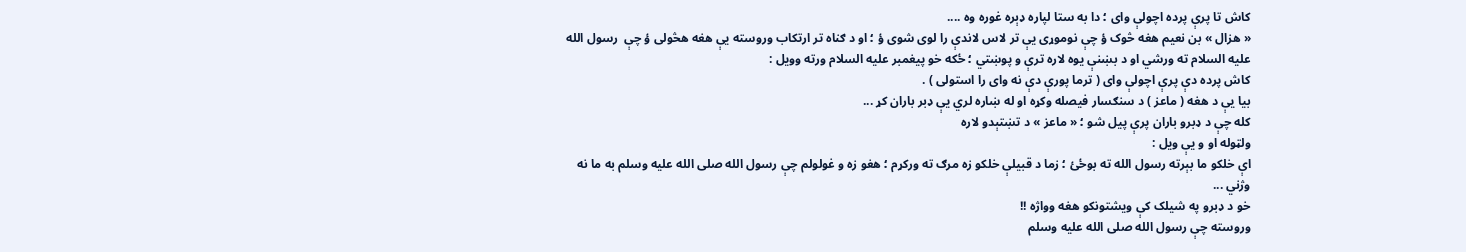کاش تا پرې پرده اچولې وای ؛ دا به ستا لپاره ډېره غوره وه ....
« هزال » بن نعيم هغه څوک ؤ چې نوموړی يې تر لاس لاندې را لوی شوی ؤ ؛ او د ګناه تر ارتکاب وروسته يې هغه هڅولی ؤ چې  رسول الله عليه السلام ته ورشي او د بښنې يوه لاره ترې و پوښتي ؛ ځکه خو پيغمبر عليه السلام ورته وويل :
کاش پرده دې پرې اچولې وای ( ترما پورې دې نه وای را استولی ) .
بيا يې د هغه ( ماعز ) د سنګسار فيصله وکړه او له ښاره لري يې ډبر باران کړ ...
کله چې د ډبرو باران پرې پيل شو ؛ « ماعز » د تښتېدو لاره
ولټوله او و يې ويل :
اې خلکو ما بېرته رسول الله ته بوځئ ؛ زما د قبيلې خلکو زه مرګ ته ورکړم ؛ هغو زه و غولولم چې رسول الله صلی الله عليه وسلم به ما نه وژني ...
خو د ډبرو په شيلک کې ويشتونکو هغه وواژه !!
وروسته چې رسول الله صلی الله عليه وسلم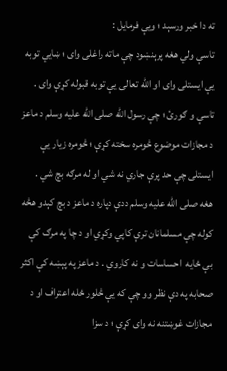ته دا خبر ورسېد ؛ ويې فرمايل :
تاسې ولي هغه پرېنښود چې ماته راغلی وای ؛ ښايي توبه يې ايستلی وای او الله تعالی يې توبه قبوله کړې وای .
تاسې و ګورئ ؛ چې رسول الله صلی الله عليه وسلم د ماعز د مجازات موضوع څومره سخته کړې ؛ څومره زيار يې ايستلی چې حد پرې جاري نه شي او له مرګه بچ شي .
هغه صلی الله عليه وسلم ددې دپاره د ماعز د بچ کېدو هڅه کوله چې مسلمانان ترې کاپي وکړي او د چا په مرګ کې بې ځایه  احساسات و نه کاروي . د ماعز په پېښه کې اکثر صحابه په دې نظر وو چې که يې څلور ځله اعتراف او د مجازات غوښتنه نه وای کړې ؛ د سزا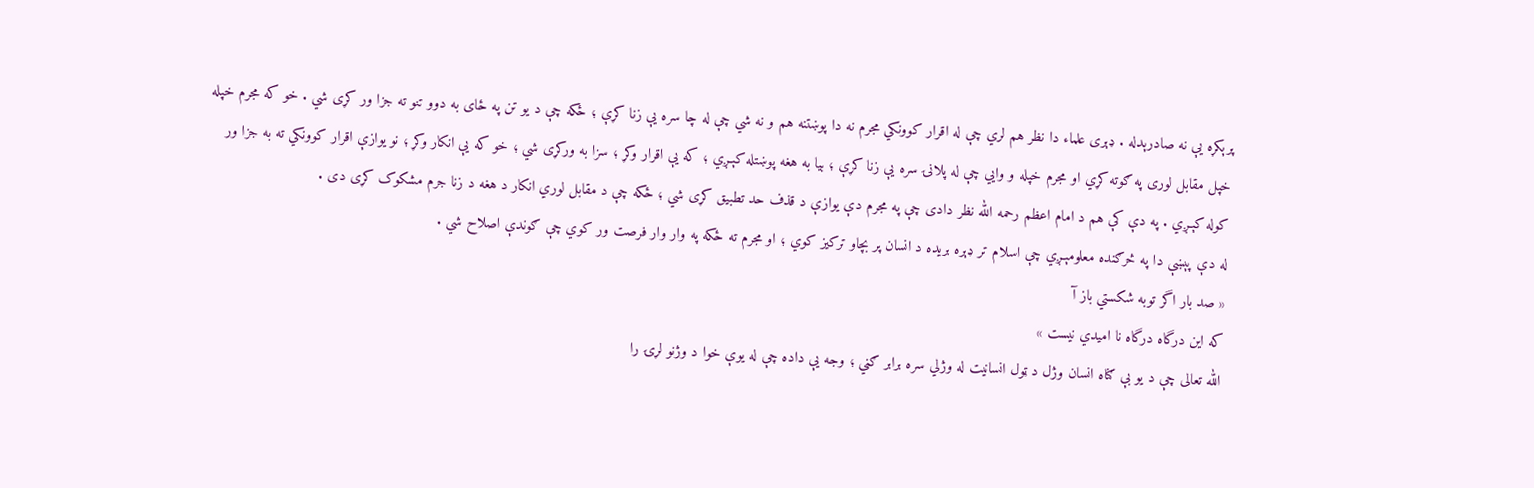پرېکړه يې نه صادرېدله . ډېری علماء دا نظر هم لري چې له اقرار کوونکي مجرم نه دا پوښتنه هم و نه شي چې له چا سره يې زنا کړې ؛ ځکه چې د يو تن په ځای به دوو تنو ته جزا ور کړی شي . خو که مجرم خپله خپل مقابل لوری په ګوته کړي او مجرم خپله و وايي چې له پلانۍ سره يې زنا کړې ؛ بيا به هغه پوښتله کېـږي ؛ که يې اقرار وکړ ؛ سزا به ورکړی شي ؛ خو که يې انکار وکړ ؛ نو يوازې اقرار کوونکي ته به جزا ور کوله کېـږي . په دې کې هم د امام اعظم رحمه الله نظر دادی چې په مجرم دې يوازې د قذف حد تطبيق کړی شي ؛ ځکه چې د مقابل لوري انکار د هغه د زنا جرم مشکوک کړی دی .
له دې پېښې دا په څرګنده معلومېـږي چې اسلام تر ډېره بريده د انسان پر بچاو ترکيز کوي ؛ او مجرم ته ځکه په وار وار فرصت ور کوي چې ګوندې اصلاح شي .
« صد بار اگر توبه شکستي باز آ
که اين درگاه درگاه نا اميدي نيست »
الله تعالی چې د يو بې ګناه انسان وژل د ټول انسانیت له وژلي سره برابر ګڼي ؛ وجه يې داده چې له يوې خوا د وژنو لړۍ را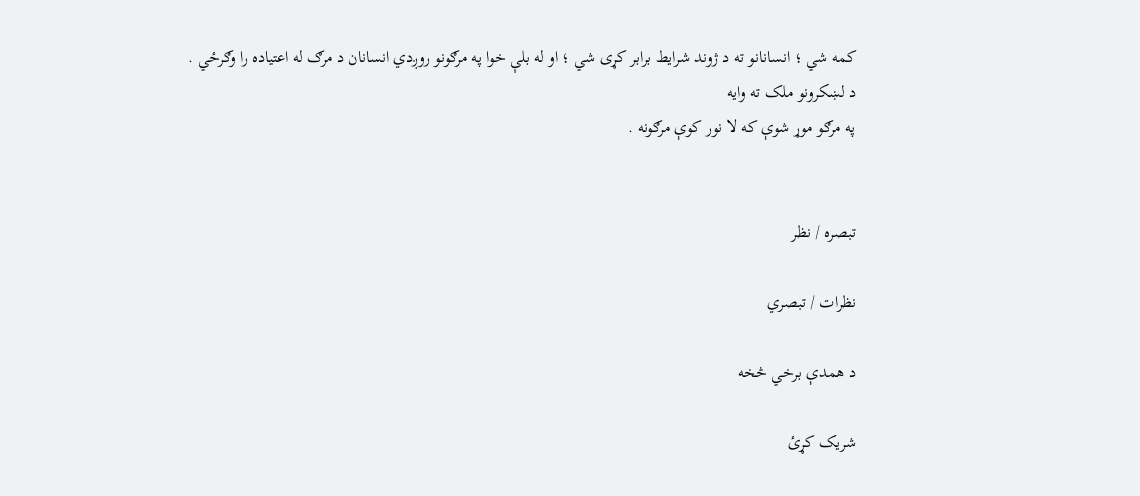کمه شي ؛ انسانانو ته د ژوند شرايط برابر کړی شي ؛ او له بلې خوا په مرګونو روږدي انسانان د مرګ له اعتياده را وګرځي .
د لښکرونو ملک ته وايه
په مرګو موړ شوې که لا نور کوې مرګونه .


تبصره / نظر

نظرات / تبصري

د همدې برخي څخه

شریک کړئ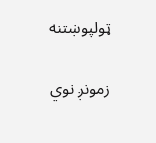ټولپوښتنه

زمونږ نوي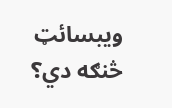ویبسائټ څنګه دي؟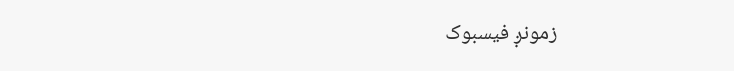زمونږ فيسبوک